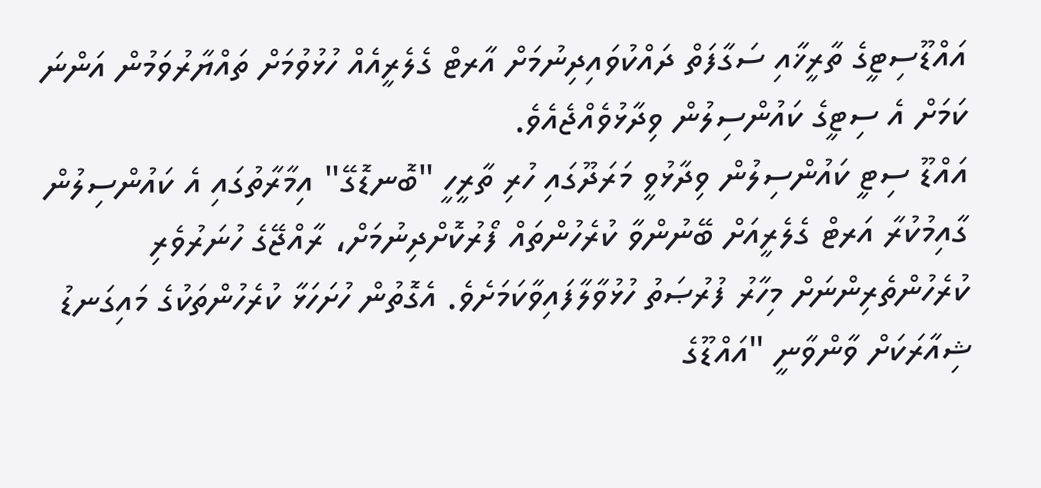އައްޑޫސިޓީގެ ތާރީޚާއި ސަގާފަތް ދައްކުވައިދިނުމަށް އާރޓް ގެލެރީއެއް ހުޅުވުމަށް ތައްޔާރުވަމުން އަންނަ ކަމަށް އެ ސިޓީގެ ކައުންސިލުން ވިދާޅުވެއްޖެއެވެ.
އައްޑޫ ސިޓީ ކައުންސިލުން ވިދާޅުވީ މަރަދޫގައި ހުރި ތާރީހީ "ބޮނޑޮގޭ" އިމާރާތުގައި އެ ކައުންސިލުން ގާއިމުކުރާ އަރޓް ގެލެރީއަށް ބޭނުންވާ ކުރެހުންތައް ފޯރުކޮށްދިނުމަށް، ރާއްޖޭގެ ހުނަރުވެރި ކުރެހުންތެރިންނަށް މިހާރު ފުރުޞަތު ހުޅުވާލާފައިވާކަމަށެވެ. އެގޮތުން ހުށަހަޅާ ކުރެހުންތަކުގެ މައިގަނޑު ޝިއާރަކަށް ވާންވާނީ "އައްޑޫގެ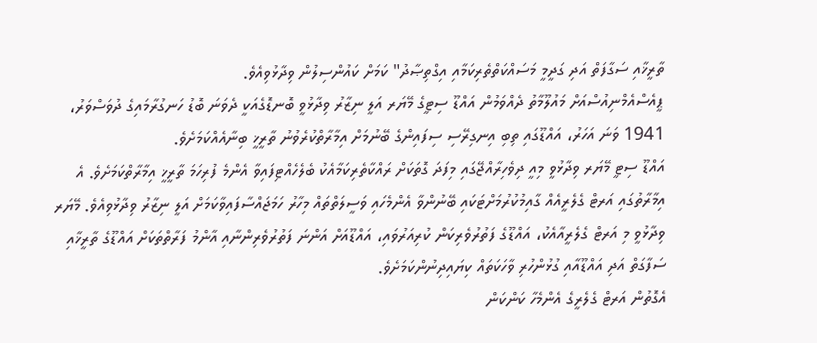ތާރީޚާއި ސަގާފަތް އަދި ގަދީމީ މަސައްކަތްތެރިކަމާއި އިގްތިޞާދު" ކަމަށް ކައުންސިލުން ވިދާޅުވިއެވެ.
ޕީއެސްއެމްނިއުސްއަށް މައުލޫމާތު ދެއްވަމުން އައްޑޫ ސިޓީގެ މޭޔަރ އަލީ ނިޒާރު ވިދާޅުވީ ބޮނޑޮގެއަކީ ދެވަނަ ބޮޑު ހަނގުރާމައިގެ ދުވަސްވަރު، 1941 ވަނަ އަހަރު، އައްޑޫގައި ތިބި އިނގިރޭސި ސިފައިންގެ ބޭނުމަށް އިމާރާތްކުރެވުނު ތާރީޚީ ބިނާއެއްކަމަށެވެ.
އައްޑޫ ސިޓީ މޭޔަރ ވިދާޅުވީ މިއީ ދިވެހިރާއްޖޭގައި މިފަދަ ގޮތަކަށް ރައްކާތެރިކަމާއެކު ބެލެހެއްޓިފައިވާ އެންމެ ފުރިހަމަ ތާރީޚީ އިމާރާތްކަމަށެވެ. އެ އިމާރާތުގައި އަރޓް ގެލެރީއެއް ގާއިމުކުރުމަށްޓަކައި ބޭނުންވާ އެންމެހައި ވަސީލަތްތައް މިހާރު ހަމަޖައްސާފައިވާކަމަށް އަލީ ނިޒާރު ވިދާޅުވިއެވެ. މޭޔަރ ވިދާޅުވީ މި އަރޓް ގެލެރީއާއެކު، އައްޑޫގެ ފަތުރުވެރިކަން ކުރިއަރުވައި، އައްޑޫއަށް އަންނަ ފަތުރުވެރިންނާއި އާންމު ފަރާތްތަކަށް އައްޑޫގެ ތާރީޚާއި ސަފާގަތް އަދި އައްޑޫއާއި ގުޅުންހުރި ވާހަކަތައް ކިޔައިދިނުންކަމަށެވެ.
އެގޮތުން އަރޓް ގެލެރީގެ އެންމެހާ ކަންކަން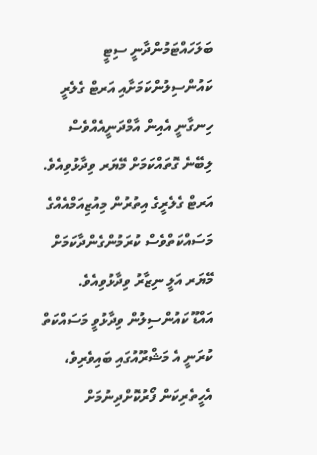ބަލަހައްޓަމުންދާނީ ސިޓީ ކައުންސިލުންކަމަށާއި އަރޓް ގެލެރީ ހިނގާނީ އެއިން އާމްދަނީއެއްވެސް ލިބޭނެ ގޮތައްކަމަށް މޭޔަރ ވިދާޅުވިއެވެ. އަރޓް ގެލެރީގެ އިތުރުން މިއުޒިއަމްއެއްގެ މަސައްކަތްވެސް ކުރަމުންގެންދާކަމަށް މޭޔަރ އަލީ ނިޒާރު ވިދާޅުވިއެވެ.
އައްޑޫ ކައުންސިލުން ވިދާޅުވީ މަސައްކަތް ކުރަނީ އެ މަޝްރޫއުގައި ބައިވެރިވެ، އެހީތެރިކަން ފޯރުކޮށްދިނުމަށް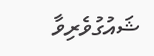ޝައުގުވެރިވާ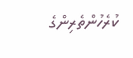ކުރެހުންތެރިންގެ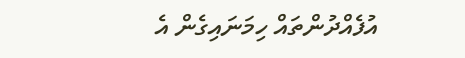އުފެއްދުންތައް ހިމަނައިގެން އެ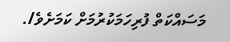މަސައްކަތް ފުރިހަމަކުރުމަށް ކަމަށެވެ/.